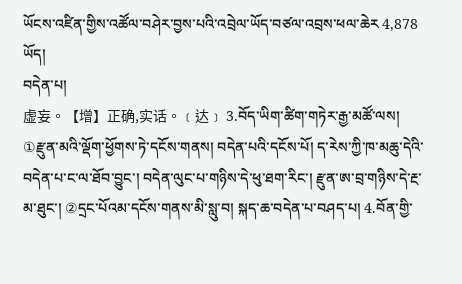ཡོངས་འཛིན་གྱིས་འཚོལ་བཤེར་བྱས་པའི་འབྲེལ་ཡོད་བཙལ་འབྲས་ཕལ་ཆེར 4,878 ཡོད།
བདེན་པ།
虚妄。【增】正确,实话。﹝达﹞ 3.བོད་ཡིག་ཚིག་གཏེར་རྒྱ་མཚོ་ལས། ①རྫུན་མའི་ལྡོག་ཕྱོགས་ཏེ་དངོས་གནས། བདེན་པའི་དངོས་པོ། ད་རེས་ཀྱི་ཁ་མཆུ་དེའི་བདེན་པ་ང་ལ་ཐོབ་བྱུང་། བདེན་ལུང་པ་གཉིས་དེ་ཕུ་ཐག་རིང་། རྫུན་ཨ་བྲ་གཉིས་དེ་རྔ་མ་ཐུང་། ②དྲང་པོའམ་དངོས་གནས་མི་སླུ་བ། སྐད་ཆ་བདེན་པ་བཤད་པ། 4.བོན་གྱི་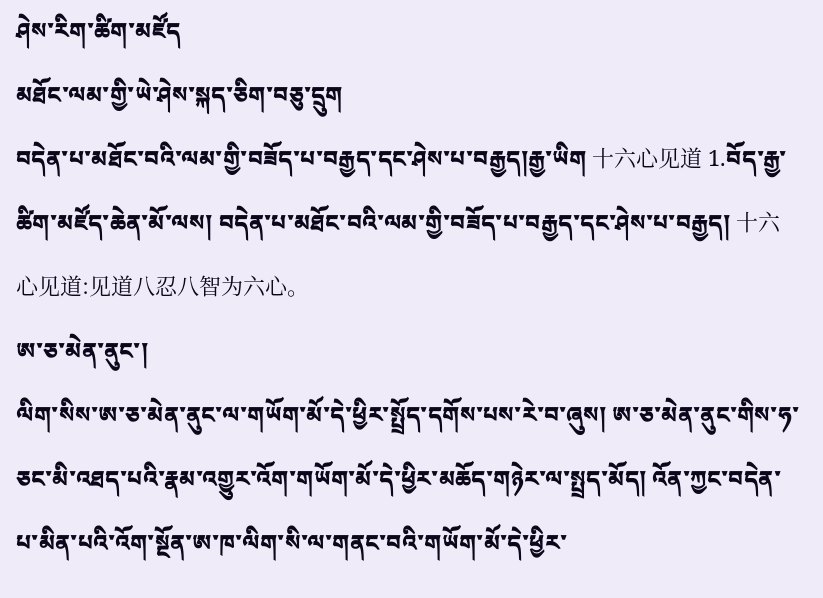ཤེས་རིག་ཚིག་མཛོད
མཐོང་ལམ་གྱི་ཡེ་ཤེས་སྐད་ཅིག་བཅུ་དྲུག
བདེན་པ་མཐོང་བའི་ལམ་གྱི་བཟོད་པ་བརྒྱད་དང་ཤེས་པ་བརྒྱད།རྒྱ་ཡིག 十六心见道 1.བོད་རྒྱ་ཚིག་མཛོད་ཆེན་མོ་ལས། བདེན་པ་མཐོང་བའི་ལམ་གྱི་བཟོད་པ་བརྒྱད་དང་ཤེས་པ་བརྒྱད། 十六心见道:见道八忍八智为六心。
ཨ་ཅ་མེན་ནུང་།
ལིག་སིས་ཨ་ཅ་མེན་ནུང་ལ་གཡོག་མོ་དེ་ཕྱིར་སྤྲོད་དགོས་པས་རེ་བ་ཞུས། ཨ་ཅ་མེན་ནུང་གིས་ཧ་ཅང་མི་འཐད་པའི་རྣམ་འགྱུར་འོག་གཡོག་མོ་དེ་ཕྱིར་མཆོད་གཉེར་ལ་སྤྲད་མོད། འོན་ཀྱང་བདེན་པ་མིན་པའི་འོག་སྔོན་ཨ་ཁ་ལིག་སི་ལ་གནང་བའི་གཡོག་མོ་དེ་ཕྱིར་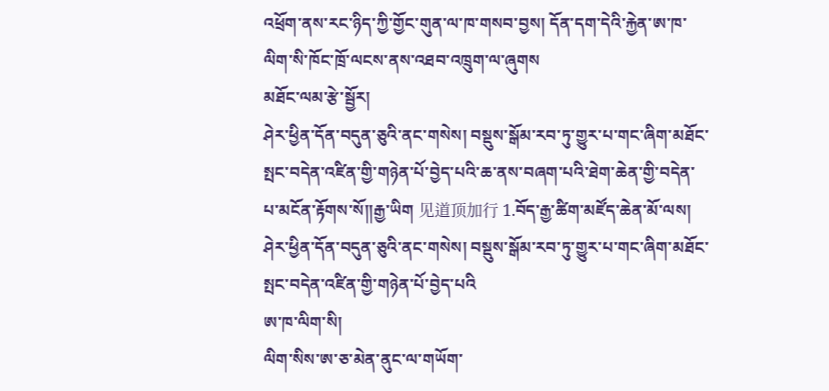འཕྲོག་ནས་རང་ཉིད་ཀྱི་གྱོང་གུན་ལ་ཁ་གསབ་བྱས། དོན་དག་དེའི་རྐྱེན་ཨ་ཁ་ལིག་སི་ཁོང་ཁྲོ་ལངས་ནས་འཐབ་འཁྲུག་ལ་ཞུགས
མཐོང་ལམ་རྩེ་སྦྱོར།
ཤེར་ཕྱིན་དོན་བདུན་ཅུའི་ནང་གསེས། བསྡུས་སྒོམ་རབ་ཏུ་གྱུར་པ་གང་ཞིག་མཐོང་སྤང་བདེན་འཛིན་གྱི་གཉེན་པོ་བྱེད་པའི་ཆ་ནས་བཞག་པའི་ཐེག་ཆེན་གྱི་བདེན་པ་མངོན་རྟོགས་སོ།།རྒྱ་ཡིག 见道顶加行 1.བོད་རྒྱ་ཚིག་མཛོད་ཆེན་མོ་ལས། ཤེར་ཕྱིན་དོན་བདུན་ཅུའི་ནང་གསེས། བསྡུས་སྒོམ་རབ་ཏུ་གྱུར་པ་གང་ཞིག་མཐོང་སྤང་བདེན་འཛིན་གྱི་གཉེན་པོ་བྱེད་པའི
ཨ་ཁ་ལིག་སི།
ལིག་སིས་ཨ་ཅ་མེན་ནུང་ལ་གཡོག་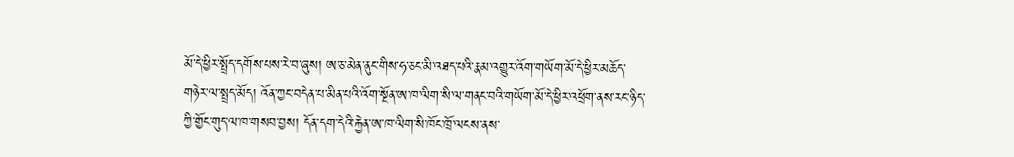མོ་དེ་ཕྱིར་སྤྲོད་དགོས་པས་རེ་བ་ཞུས། ཨ་ཅ་མེན་ནུང་གིས་ཧ་ཅང་མི་འཐད་པའི་རྣམ་འགྱུར་འོག་གཡོག་མོ་དེ་ཕྱིར་མཆོད་གཉེར་ལ་སྤྲད་མོད། འོན་ཀྱང་བདེན་པ་མིན་པའི་འོག་སྔོན་ཨ་ཁ་ལིག་སི་ལ་གནང་བའི་གཡོག་མོ་དེ་ཕྱིར་འཕྲོག་ནས་རང་ཉིད་ཀྱི་གྱོང་གུད་ལ་ཁ་གསབ་བྱས། དོན་དག་དེའི་རྐྱེན་ཨ་ཁ་ལིག་སི་ཁོང་ཁྲོ་ལངས་ནས་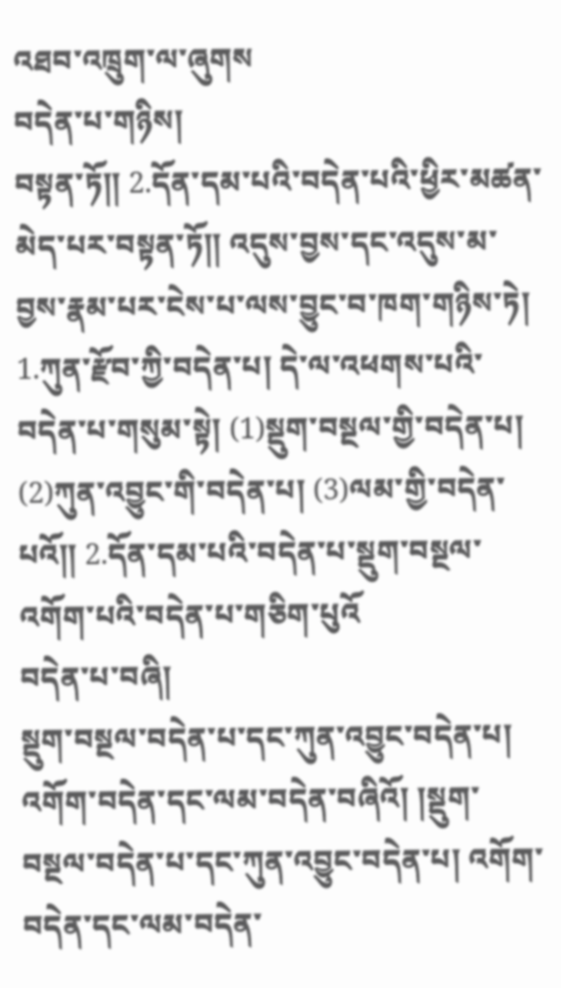འཐབ་འཁྲུག་ལ་ཞུགས
བདེན་པ་གཉིས།
བསྟན་ཏོ༎ 2.དོན་དམ་པའི་བདེན་པའི་ཕྱིར་མཚན་མེད་པར་བསྟན་ཏོ༎ འདུས་བྱས་དང་འདུས་མ་བྱས་རྣམ་པར་ངེས་པ་ལས་བྱུང་བ་ཁག་གཉིས་ཏེ། 1.ཀུན་རྫོབ་ཀྱི་བདེན་པ། དེ་ལ་འཕགས་པའི་བདེན་པ་གསུམ་སྟེ། (1)སྡུག་བསྔལ་གྱི་བདེན་པ། (2)ཀུན་འབྱུང་གི་བདེན་པ། (3)ལམ་གྱི་བདེན་པའོ༎ 2.དོན་དམ་པའི་བདེན་པ་སྡུག་བསྔལ་འགོག་པའི་བདེན་པ་གཅིག་པུའོ
བདེན་པ་བཞི།
སྡུག་བསྔལ་བདེན་པ་དང་ཀུན་འབྱུང་བདེན་པ། འགོག་བདེན་དང་ལམ་བདེན་བཞིའོ། །སྡུག་བསྔལ་བདེན་པ་དང་ཀུན་འབྱུང་བདེན་པ། འགོག་བདེན་དང་ལམ་བདེན་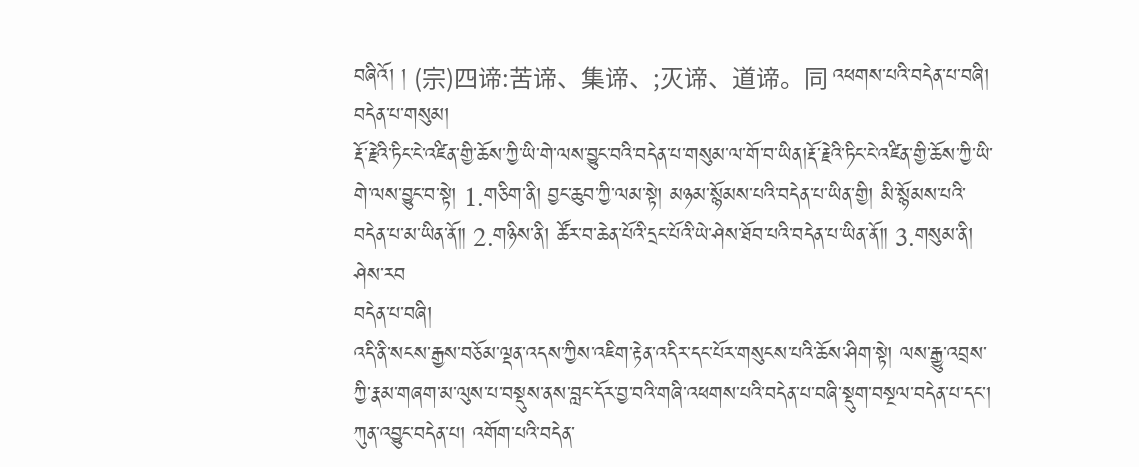བཞིའོ། ། (宗)四谛:苦谛、集谛、;灭谛、道谛。同 འཕགས་པའི་བདེན་པ་བཞི།
བདེན་པ་གསུམ།
རྡོ་རྗེའི་ཏིང་ངེ་འཛིན་གྱི་ཆོས་ཀྱི་ཡི་གེ་ལས་བྱུང་བའི་བདེན་པ་གསུམ་ལ་གོ་བ་ཡིན།རྡོ་རྗེའི་ཏིང་ངེ་འཛིན་གྱི་ཆོས་ཀྱི་ཡི་གེ་ལས་བྱུང་བ་སྟེ། 1.གཅིག་ནི། བྱང་ཆུབ་ཀྱི་ལམ་སྟེ། མཉམ་སྙོམས་པའི་བདེན་པ་ཡིན་གྱི། མི་སྙོམས་པའི་བདེན་པ་མ་ཡིན་ནོ༎ 2.གཉིས་ནི། ཚོར་བ་ཆེན་པོའི་དྲང་པོའི་ཡེ་ཤེས་ཐོབ་པའི་བདེན་པ་ཡིན་ནོ༎ 3.གསུམ་ནི། ཤེས་རབ
བདེན་པ་བཞི།
འདི་ནི་སངས་རྒྱས་བཅོམ་ལྡན་འདས་ཀྱིས་འཇིག་རྟེན་འདིར་དང་པོར་གསུངས་པའི་ཆོས་ཤིག་སྟེ། ལས་རྒྱུ་འབྲས་ཀྱི་རྣམ་གཞག་མ་ལུས་པ་བསྡུས་ནས་བླང་དོར་བྱ་བའི་གཞི་འཕགས་པའི་བདེན་པ་བཞི་སྡུག་བསྔལ་བདེན་པ་དང་། ཀུན་འབྱུང་བདེན་པ། འགོག་པའི་བདེན་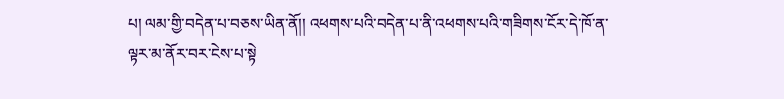པ། ལམ་གྱི་བདེན་པ་བཅས་ཡིན་ནོ།། འཕགས་པའི་བདེན་པ་ནི་འཕགས་པའི་གཟིགས་ངོར་དེ་ཁོ་ན་ལྟར་མ་ནོར་བར་ངེས་པ་སྟེ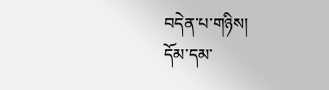བདེན་པ་གཉིས།
དོམ་དམ་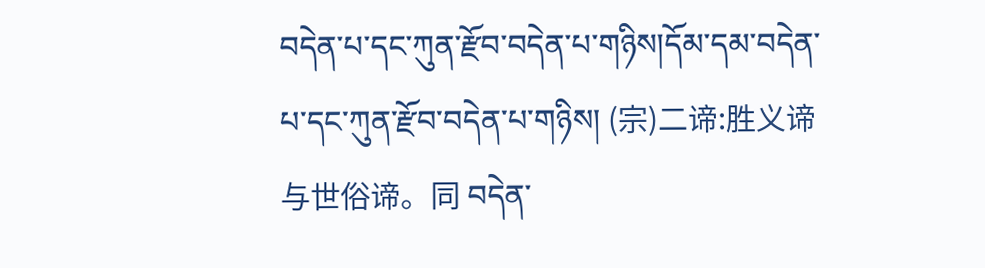བདེན་པ་དང་ཀུན་རྫོབ་བདེན་པ་གཉིས།དོམ་དམ་བདེན་པ་དང་ཀུན་རྫོབ་བདེན་པ་གཉིས། (宗)二谛:胜义谛与世俗谛。同 བདེན་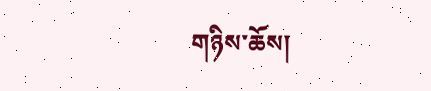གཉིས་ཆོས།